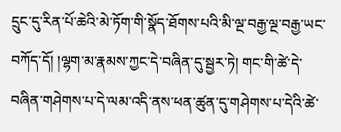དྲུང་དུ་རིན་པོ་ཆེའི་མེ་ཏོག་གི་སྣོད་ཐོགས་པའི་མི་ལྔ་བརྒྱ་ལྔ་བརྒྱ་ཡང་བཀོད་དོ། །ལྷག་མ་རྣམས་ཀྱང་དེ་བཞིན་དུ་སྦྱར་ཏེ། གང་གི་ཚེ་དེ་བཞིན་གཤེགས་པ་དེ་ལམ་འདི་ནས་ཕན་ཚུན་དུ་གཤེགས་པ་དེའི་ཚེ་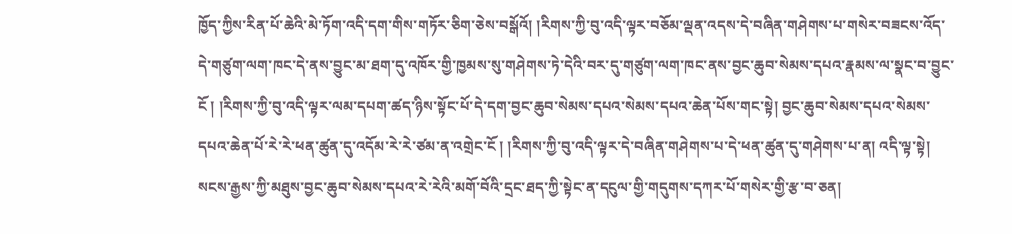ཁྱོད་ཀྱིས་རིན་པོ་ཆེའི་མེ་ཏོག་འདི་དག་གིས་གཏོར་ཅིག་ཅེས་བསྒོའོ། །རིགས་ཀྱི་བུ་འདི་ལྟར་བཅོམ་ལྡན་འདས་དེ་བཞིན་གཤེགས་པ་གསེར་བཟངས་འོད་དེ་གཙུག་ལག་ཁང་དེ་ནས་བྱུང་མ་ཐག་དུ་འཁོར་གྱི་ཁྱམས་སུ་གཤེགས་ཏེ་དེའི་བར་དུ་གཙུག་ལག་ཁང་ནས་བྱང་ཆུབ་སེམས་དཔའ་རྣམས་ལ་སྣང་བ་བྱུང་ངོ ། །རིགས་ཀྱི་བུ་འདི་ལྟར་ལམ་དཔག་ཚད་ཉིས་སྟོང་པོ་དེ་དག་བྱང་ཆུབ་སེམས་དཔའ་སེམས་དཔའ་ཆེན་པོས་གང་སྟེ། བྱང་ཆུབ་སེམས་དཔའ་སེམས་དཔའ་ཆེན་པོ་རེ་རེ་ཕན་ཚུན་དུ་འདོམ་རེ་རེ་ཙམ་ན་འགྲེང་ངོ ། །རིགས་ཀྱི་བུ་འདི་ལྟར་དེ་བཞིན་གཤེགས་པ་དེ་ཕན་ཚུན་དུ་གཤེགས་པ་ན། འདི་ལྟ་སྟེ། སངས་རྒྱས་ཀྱི་མཐུས་བྱང་ཆུབ་སེམས་དཔའ་རེ་རེའི་མགོ་བོའི་དྲང་ཐད་ཀྱི་སྟེང་ན་དངུལ་གྱི་གདུགས་དཀར་པོ་གསེར་གྱི་རྩ་བ་ཅན།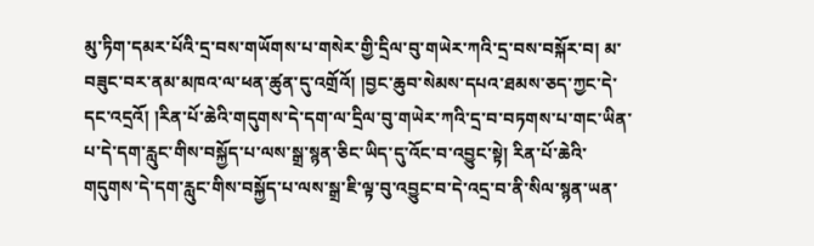མུ་ཏིག་དམར་པོའི་དྲ་བས་གཡོགས་པ་གསེར་གྱི་དྲིལ་བུ་གཡེར་ཀའི་དྲ་བས་བསྐོར་བ། མ་བཟུང་བར་ནམ་མཁའ་ལ་ཕན་ཚུན་དུ་འགྲོའོ། །བྱང་ཆུབ་སེམས་དཔའ་ཐམས་ཅད་ཀྱང་དེ་དང་འདྲའོ། །རིན་པོ་ཆེའི་གདུགས་དེ་དག་ལ་དྲིལ་བུ་གཡེར་ཀའི་དྲ་བ་བཏགས་པ་གང་ཡིན་པ་དེ་དག་རླུང་གིས་བསྐྱོད་པ་ལས་སྒྲ་སྙན་ཅིང་ཡིད་དུ་འོང་བ་འབྱུང་སྟེ། རིན་པོ་ཆེའི་གདུགས་དེ་དག་རླུང་གིས་བསྐྱོད་པ་ལས་སྒྲ་ཇི་ལྟ་བུ་འབྱུང་བ་དེ་འདྲ་བ་ནི་སིལ་སྙན་ཡན་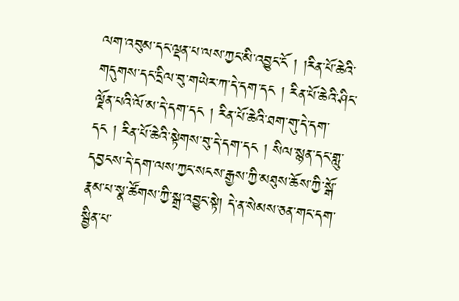ལག་འབུམ་དང་ལྡན་པ་ལས་ཀྱང་མི་འབྱུང་ངོ ། །རིན་པོ་ཆེའི་གདུགས་དང་དྲིལ་བུ་གཡེར་ཀ་དེ་དག་དང ། རིན་པོ་ཆེའི་ཤིང་ལྗོན་པའི་ལོ་མ་དེ་དག་དང ། རིན་པོ་ཆེའི་ཐག་གུ་དེ་དག་དང ། རིན་པོ་ཆེའི་སྟེགས་བུ་དེ་དག་དང ། སིལ་སྙན་དང་གླུ་དབྱངས་དེ་དག་ལས་ཀྱང་སངས་རྒྱས་ཀྱི་མཐུས་ཆོས་ཀྱི་སྒོ་རྣམ་པ་སྣ་ཚོགས་ཀྱི་སྒྲ་འབྱུང་སྟེ། དེ་ན་སེམས་ཅན་གང་དག་སྦྱིན་པ་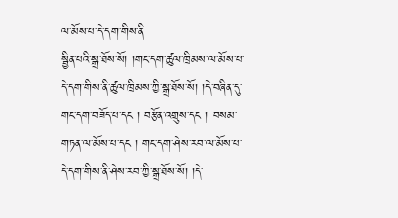ལ་མོས་པ་དེ་དག་གིས་ནི
སྦྱིན་པའི་སྒྲ་ཐོས་སོ། །གང་དག་ཚུལ་ཁྲིམས་ལ་མོས་པ་དེ་དག་གིས་ནི་ཚུལ་ཁྲིམས་ཀྱི་སྒྲ་ཐོས་སོ། །དེ་བཞིན་དུ་གང་དག་བཟོད་པ་དང ། བརྩོན་འགྲུས་དང ། བསམ་གཏན་ལ་མོས་པ་དང ། གང་དག་ཤེས་རབ་ལ་མོས་པ་དེ་དག་གིས་ནི་ཤེས་རབ་ཀྱི་སྒྲ་ཐོས་སོ། །དེ་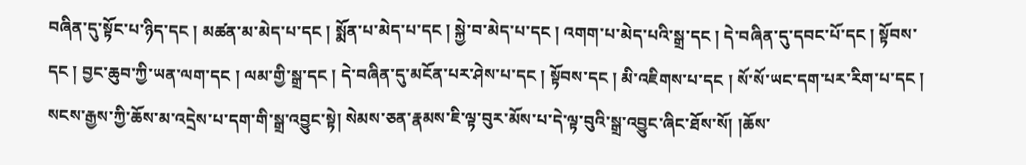བཞིན་དུ་སྟོང་པ་ཉིད་དང ། མཚན་མ་མེད་པ་དང ། སྨོན་པ་མེད་པ་དང ། སྐྱེ་བ་མེད་པ་དང ། འགག་པ་མེད་པའི་སྒྲ་དང ། དེ་བཞིན་དུ་དབང་པོ་དང ། སྟོབས་དང ། བྱང་ཆུབ་ཀྱི་ཡན་ལག་དང ། ལམ་གྱི་སྒྲ་དང ། དེ་བཞིན་དུ་མངོན་པར་ཤེས་པ་དང ། སྟོབས་དང ། མི་འཇིགས་པ་དང ། སོ་སོ་ཡང་དག་པར་རིག་པ་དང ། སངས་རྒྱས་ཀྱི་ཆོས་མ་འདྲེས་པ་དག་གི་སྒྲ་འབྱུང་སྟེ། སེམས་ཅན་རྣམས་ཇི་ལྟ་བུར་མོས་པ་དེ་ལྟ་བུའི་སྒྲ་འབྱུང་ཞིང་ཐོས་སོ། །ཆོས་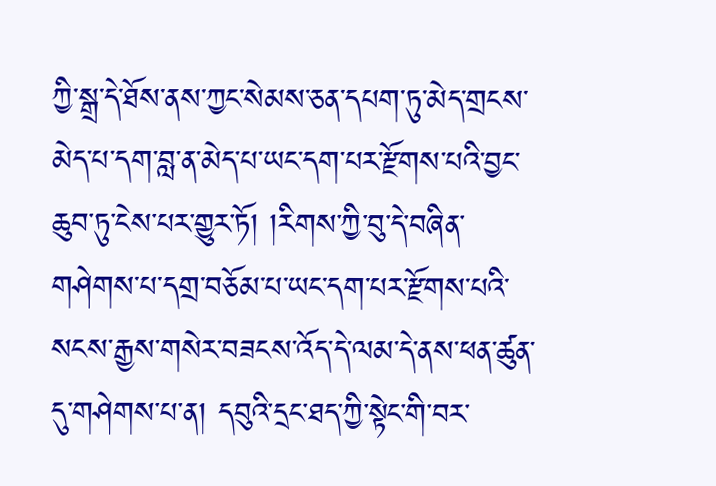ཀྱི་སྒྲ་དེ་ཐོས་ནས་ཀྱང་སེམས་ཅན་དཔག་ཏུ་མེད་གྲངས་མེད་པ་དག་བླ་ན་མེད་པ་ཡང་དག་པར་རྫོགས་པའི་བྱང་ཆུབ་ཏུ་ངེས་པར་གྱུར་ཏོ། །རིགས་ཀྱི་བུ་དེ་བཞིན་གཤེགས་པ་དགྲ་བཅོམ་པ་ཡང་དག་པར་རྫོགས་པའི་སངས་རྒྱས་གསེར་བཟངས་འོད་དེ་ལམ་དེ་ནས་ཕན་ཚུན་དུ་གཤེགས་པ་ན། དབུའི་དྲང་ཐད་ཀྱི་སྟེང་གི་བར་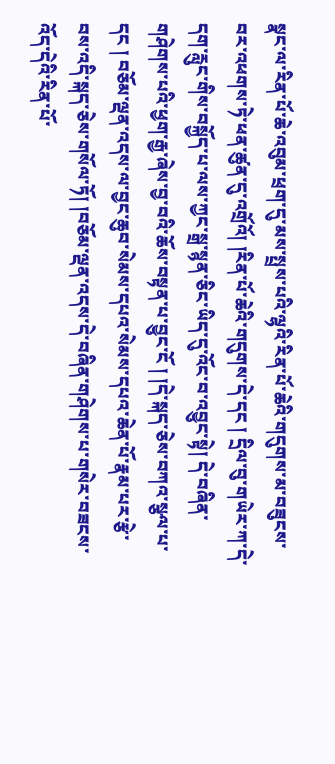སྣང་ལ་རིན་པོ་ཆེ་འབུམ་ཕྲག་དུ་མས་སྤྲས་པའི་ལྷའི་རིན་པོ་ཆེའི་གདུགས་མ་བཟུངས་བར་འཕགས་ཏེ་ཕན་ཚུན་དུ་འགྲོའོ། །རིན་པོ་ཆེའི་གདུགས་དེ་དང ། དྲིལ་བུ་གཡེར་ཀ་དེ་དག་རླུང་གིས་བསྐྱོད་པ་ལས་ཀྱང་སྒྲ་སྙན་ཅིང་ཡིད་དུ་འོང་བ་འབྱུང་སྟེ། དེ་བཞིན་གཤེགས་པའི་ཕྱག་རྒྱ་ཞེས་བྱ་བའི་ཆོས་བསྟན་པ་བྱུང་ངོ ། །དེ་སྐད་ཅེས་བཀའ་སྩལ་པ་དང ། བཅོམ་ལྡན་འདས་ལ་བྱང་ཆུབ་སེམས་དཔའ་སེམས་དཔའ་ཆེན་པོ་རྣམ་པར་རྩེ་བས་འདི་སྐད་ཅེས་གསོལ་ཏོ། །བཅོམ་ལྡན་འདས་དེ་བཞིན་གཤེགས་པ་གསེར་བཟངས་འོད་དེའི་རིན་པོ་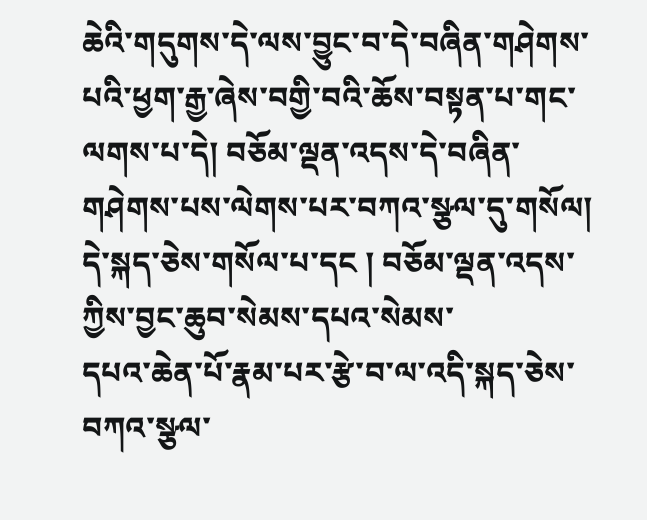ཆེའི་གདུགས་དེ་ལས་བྱུང་བ་དེ་བཞིན་གཤེགས་པའི་ཕྱག་རྒྱ་ཞེས་བགྱི་བའི་ཆོས་བསྟན་པ་གང་ལགས་པ་དེ། བཅོམ་ལྡན་འདས་དེ་བཞིན་གཤེགས་པས་ལེགས་པར་བཀའ་སྩལ་དུ་གསོལ། དེ་སྐད་ཅེས་གསོལ་པ་དང ། བཅོམ་ལྡན་འདས་ཀྱིས་བྱང་ཆུབ་སེམས་དཔའ་སེམས་
དཔའ་ཆེན་པོ་རྣམ་པར་རྩེ་བ་ལ་འདི་སྐད་ཅེས་བཀའ་སྩལ་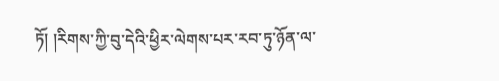ཏོ། །རིགས་ཀྱི་བུ་དེའི་ཕྱིར་ལེགས་པར་རབ་ཏུ་ཉོན་ལ་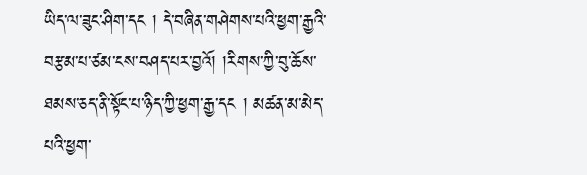ཡིད་ལ་ཟུང་ཤིག་དང ། དེ་བཞིན་གཤེགས་པའི་ཕྱག་རྒྱའི་བརྩམ་པ་ཙམ་ངས་བཤད་པར་བྱའོ། །རིགས་ཀྱི་བུ་ཆོས་ཐམས་ཅད་ནི་སྟོང་པ་ཉིད་ཀྱི་ཕྱག་རྒྱ་དང ། མཚན་མ་མེད་པའི་ཕྱག་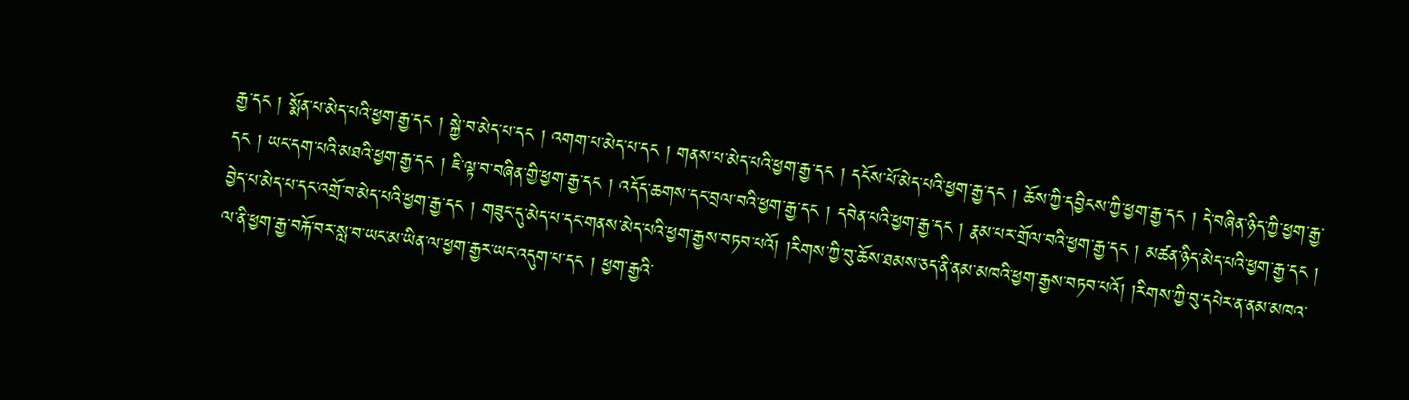རྒྱ་དང ། སྨོན་པ་མེད་པའི་ཕྱག་རྒྱ་དང ། སྐྱེ་བ་མེད་པ་དང ། འགག་པ་མེད་པ་དང ། གནས་པ་མེད་པའི་ཕྱག་རྒྱ་དང ། དངོས་པོ་མེད་པའི་ཕྱག་རྒྱ་དང ། ཆོས་ཀྱི་དབྱིངས་ཀྱི་ཕྱག་རྒྱ་དང ། དེ་བཞིན་ཉིད་ཀྱི་ཕྱག་རྒྱ་དང ། ཡང་དག་པའི་མཐའི་ཕྱག་རྒྱ་དང ། ཇི་ལྟ་བ་བཞིན་གྱི་ཕྱག་རྒྱ་དང ། འདོད་ཆགས་དང་བྲལ་བའི་ཕྱག་རྒྱ་དང ། དབེན་པའི་ཕྱག་རྒྱ་དང ། རྣམ་པར་གྲོལ་བའི་ཕྱག་རྒྱ་དང ། མཚན་ཉིད་མེད་པའི་ཕྱག་རྒྱ་དང ། བྱེད་པ་མེད་པ་དང་འགྲོ་བ་མེད་པའི་ཕྱག་རྒྱ་དང ། གཟུང་དུ་མེད་པ་དང་གནས་མེད་པའི་ཕྱག་རྒྱས་བཏབ་པའོ། །རིགས་ཀྱི་བུ་ཆོས་ཐམས་ཅད་ནི་ནམ་མཁའི་ཕྱག་རྒྱས་བཏབ་པའོ། །རིགས་ཀྱི་བུ་དཔེར་ན་ནམ་མཁའ་ལ་ནི་ཕྱག་རྒྱ་བརྐོ་བར་སླ་བ་ཡང་མ་ཡིན་ལ་ཕྱག་རྒྱར་ཡང་འདུག་པ་དང ། ཕྱག་རྒྱའི་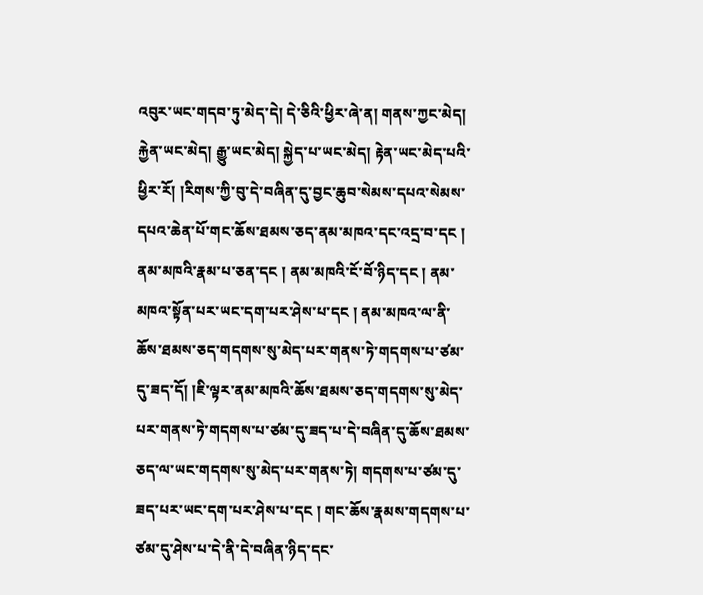འབུར་ཡང་གདབ་ཏུ་མེད་དེ། དེ་ཅིའི་ཕྱིར་ཞེ་ན། གནས་ཀྱང་མེད། རྐྱེན་ཡང་མེད། རྒྱུ་ཡང་མེད། སྐྱེད་པ་ཡང་མེད། རྟེན་ཡང་མེད་པའི་ཕྱིར་རོ། །རིགས་ཀྱི་བུ་དེ་བཞིན་དུ་བྱང་ཆུབ་སེམས་དཔའ་སེམས་དཔའ་ཆེན་པོ་གང་ཆོས་ཐམས་ཅད་ནམ་མཁའ་དང་འདྲ་བ་དང ། ནམ་མཁའི་རྣམ་པ་ཅན་དང ། ནམ་མཁའི་ངོ་བོ་ཉིད་དང ། ནམ་མཁའ་སྟོན་པར་ཡང་དག་པར་ཤེས་པ་དང ། ནམ་མཁའ་ལ་ནི་ཆོས་ཐམས་ཅད་གདགས་སུ་མེད་པར་གནས་ཏེ་གདགས་པ་ཙམ་དུ་ཟད་དོ། །ཇི་ལྟར་ནམ་མཁའི་ཆོས་ཐམས་ཅད་གདགས་སུ་མེད་པར་གནས་ཏེ་གདགས་པ་ཙམ་དུ་ཟད་པ་དེ་བཞིན་དུ་ཆོས་ཐམས་ཅད་ལ་ཡང་གདགས་སུ་མེད་པར་གནས་ཏེ། གདགས་པ་ཙམ་དུ་ཟད་པར་ཡང་དག་པར་ཤེས་པ་དང ། གང་ཆོས་རྣམས་གདགས་པ་ཙམ་དུ་ཤེས་པ་དེ་ནི་དེ་བཞིན་ཉིད་དང་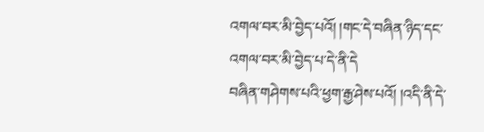འགལ་བར་མི་བྱེད་པའོ། །གང་དེ་བཞིན་ཉིད་དང་འགལ་བར་མི་བྱེད་པ་དེ་ནི་དེ
བཞིན་གཤེགས་པའི་ཕྱག་རྒྱ་ཤེས་པའོ། །འདི་ནི་དེ་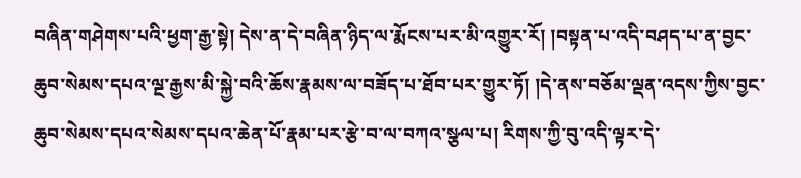བཞིན་གཤེགས་པའི་ཕྱག་རྒྱ་སྟེ། དེས་ན་དེ་བཞིན་ཉིད་ལ་རྨོངས་པར་མི་འགྱུར་རོ། །བསྟན་པ་འདི་བཤད་པ་ན་བྱང་ཆུབ་སེམས་དཔའ་ལྔ་རྒྱས་མི་སྐྱེ་བའི་ཆོས་རྣམས་ལ་བཟོད་པ་ཐོབ་པར་གྱུར་ཏོ། །དེ་ནས་བཅོམ་ལྡན་འདས་ཀྱིས་བྱང་ཆུབ་སེམས་དཔའ་སེམས་དཔའ་ཆེན་པོ་རྣམ་པར་རྩེ་བ་ལ་བཀའ་སྩལ་པ། རིགས་ཀྱི་བུ་འདི་ལྟར་དེ་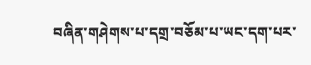བཞིན་གཤེགས་པ་དགྲ་བཅོམ་པ་ཡང་དག་པར་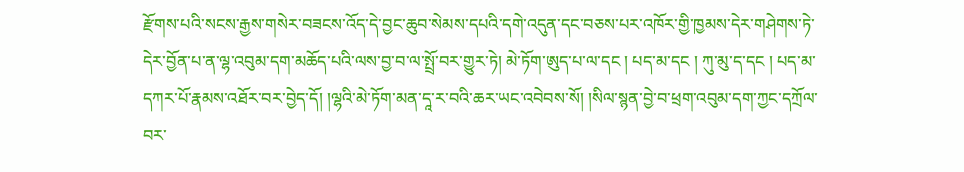རྫོགས་པའི་སངས་རྒྱས་གསེར་བཟངས་འོད་དེ་བྱང་ཆུབ་སེམས་དཔའི་དགེ་འདུན་དང་བཅས་པར་འཁོར་གྱི་ཁྱམས་དེར་གཤེགས་ཏེ་དེར་བྱོན་པ་ན་ལྷ་འབུམ་དག་མཆོད་པའི་ལས་བྱ་བ་ལ་སྤྲོ་བར་གྱུར་ཏེ། མེ་ཏོག་ཨུད་པ་ལ་དང ། པད་མ་དང ། ཀུ་མུ་ད་དང ། པད་མ་དཀར་པོ་རྣམས་འཐོར་བར་བྱེད་དོ། །ལྷའི་མེ་ཏོག་མན་དཱ་ར་བའི་ཆར་ཡང་འབེབས་སོ། །སིལ་སྙན་བྱེ་བ་ཕྲག་འབུམ་དག་ཀྱང་དཀྲོལ་བར་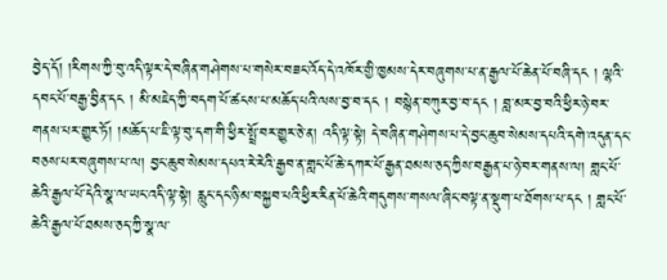བྱེད་དོ། །རིགས་ཀྱི་བུ་འདི་ལྟར་དེ་བཞིན་གཤེགས་པ་གསེར་བཟང་འོད་དེ་འཁོར་གྱི་ཁྱམས་དེར་བཞུགས་པ་ན་རྒྱལ་པོ་ཆེན་པོ་བཞི་དང ། ལྷའི་དབང་པོ་བརྒྱ་བྱིན་དང ། མི་མཇེད་ཀྱི་བདག་པོ་ཚངས་པ་མཆོད་པའི་ལས་བྱ་བ་དང ། བསྙེན་བཀུར་བྱ་བ་དང ། བླ་མར་བྱ་བའི་ཕྱིར་ཉེ་བར་གནས་པར་གྱུར་ཏོ། །མཆོད་པ་ཇི་ལྟ་བུ་དག་གི་ཕྱིར་སྤྲོ་བར་གྱུར་ཅེ་ན། འདི་ལྟ་སྟེ། དེ་བཞིན་གཤེགས་པ་དེ་བྱང་ཆུབ་སེམས་དཔའི་དགེ་འདུན་དང་བཅས་པར་བཞུགས་པ་ལ། བྱང་ཆུབ་སེམས་དཔའ་རེ་རེའི་རྒྱབ་ན་གླང་པོ་ཆེ་དཀར་པོ་རྒྱན་ཐམས་ཅད་ཀྱིས་བརྒྱན་པ་ཉེ་བར་གནས་ལ། གླང་པོ་ཆེའི་རྒྱལ་པོ་དེའི་སྣ་ལ་ཡང་འདི་ལྟ་སྟེ། རླུང་དང་ཉི་མ་བསྐྱབ་པའི་ཕྱིར་རིན་པོ་ཆེའི་གདུགས་གསལ་ཞིང་བལྟ་ན་སྡུག་པ་ཐོགས་པ་དང ། གླང་པོ་ཆེའི་རྒྱལ་པོ་ཐམས་ཅད་ཀྱི་སྣ་ལ་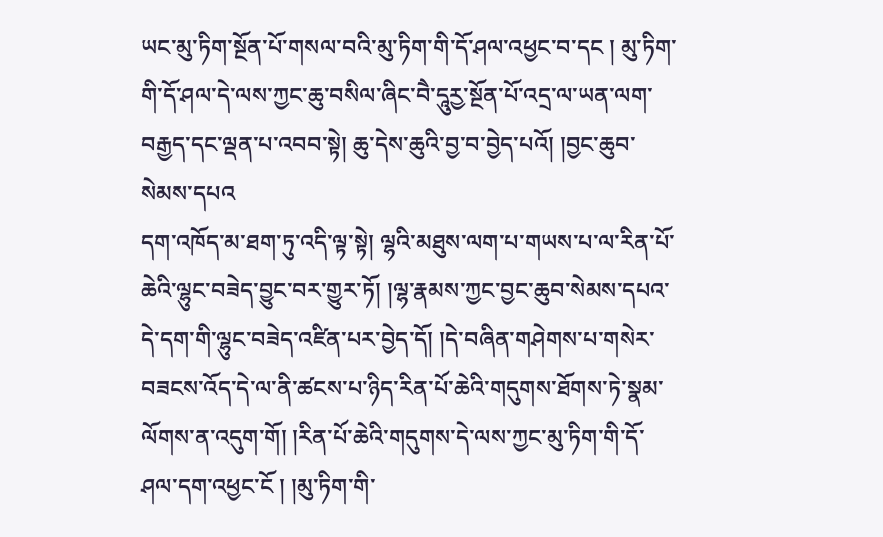ཡང་མུ་ཏིག་སྔོན་པོ་གསལ་བའི་མུ་ཏིག་གི་དོ་ཤལ་འཕྱང་བ་དང ། མུ་ཏིག་གི་དོ་ཤལ་དེ་ལས་ཀྱང་ཆུ་བསིལ་ཞིང་བཻ་དཱུརྱ་སྔོན་པོ་འདྲ་ལ་ཡན་ལག་བརྒྱད་དང་ལྡན་པ་འབབ་སྟེ། ཆུ་དེས་ཆུའི་བྱ་བ་བྱེད་པའོ། །བྱང་ཆུབ་སེམས་དཔའ
དག་འཁོད་མ་ཐག་ཏུ་འདི་ལྟ་སྟེ། ལྷའི་མཐུས་ལག་པ་གཡས་པ་ལ་རིན་པོ་ཆེའི་ལྷུང་བཟེད་བྱུང་བར་གྱུར་ཏོ། །ལྷ་རྣམས་ཀྱང་བྱང་ཆུབ་སེམས་དཔའ་དེ་དག་གི་ལྷུང་བཟེད་འཛིན་པར་བྱེད་དོ། །དེ་བཞིན་གཤེགས་པ་གསེར་བཟངས་འོད་དེ་ལ་ནི་ཚངས་པ་ཉིད་རིན་པོ་ཆེའི་གདུགས་ཐོགས་ཏེ་སྣམ་ལོགས་ན་འདུག་གོ། །རིན་པོ་ཆེའི་གདུགས་དེ་ལས་ཀྱང་མུ་ཏིག་གི་དོ་ཤལ་དག་འཕྱང་ངོ ། །མུ་ཏིག་གི་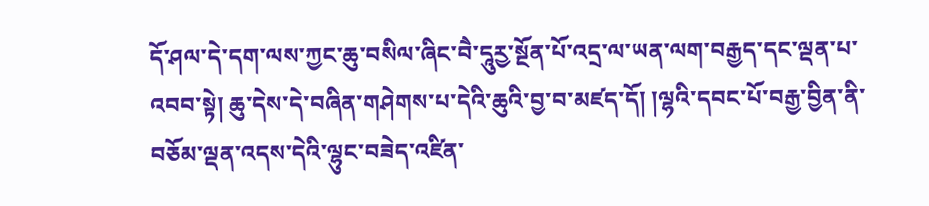དོ་ཤལ་དེ་དག་ལས་ཀྱང་ཆུ་བསིལ་ཞིང་བཻ་དཱུརྱ་སྔོན་པོ་འདྲ་ལ་ཡན་ལག་བརྒྱད་དང་ལྡན་པ་འབབ་སྟེ། ཆུ་དེས་དེ་བཞིན་གཤེགས་པ་དེའི་ཆུའི་བྱ་བ་མཛད་དོ། །ལྷའི་དབང་པོ་བརྒྱ་བྱིན་ནི་བཅོམ་ལྡན་འདས་དེའི་ལྷུང་བཟེད་འཛིན་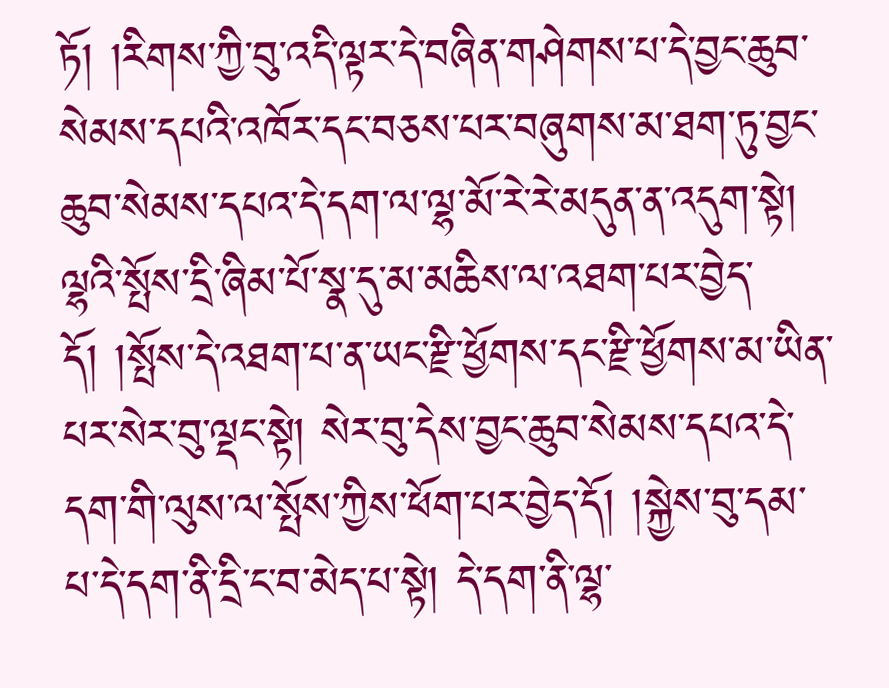ཏོ། །རིགས་ཀྱི་བུ་འདི་ལྟར་དེ་བཞིན་གཤེགས་པ་དེ་བྱང་ཆུབ་སེམས་དཔའི་འཁོར་དང་བཅས་པར་བཞུགས་མ་ཐག་ཏུ་བྱང་ཆུབ་སེམས་དཔའ་དེ་དག་ལ་ལྷ་མོ་རེ་རེ་མདུན་ན་འདུག་སྟེ། ལྷའི་སྤོས་དྲི་ཞིམ་པོ་སྣ་དུ་མ་མཆིས་ལ་འཐག་པར་བྱེད་དོ། །སྤོས་དེ་འཐག་པ་ན་ཡང་རྫི་ཕྱོགས་དང་རྫི་ཕྱོགས་མ་ཡིན་པར་སེར་བུ་ལྡང་སྟེ། སེར་བུ་དེས་བྱང་ཆུབ་སེམས་དཔའ་དེ་དག་གི་ལུས་ལ་སྤོས་ཀྱིས་ཕོག་པར་བྱེད་དོ། །སྐྱེས་བུ་དམ་པ་དེ་དག་ནི་དྲི་ང་བ་མེད་པ་སྟེ། དེ་དག་ནི་ལྷ་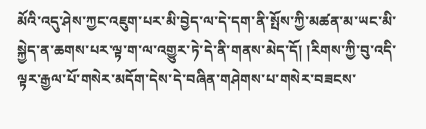མོའི་འདུ་ཤེས་ཀྱང་འཇུག་པར་མི་བྱེད་ལ་དེ་དག་ནི་སྤོས་ཀྱི་མཚན་མ་ཡང་མི་སྐྱེད་ན་ཆགས་པར་ལྟ་ག་ལ་འགྱུར་ཏེ་དེ་ནི་གནས་མེད་དོ། །རིགས་ཀྱི་བུ་འདི་ལྟར་རྒྱལ་པོ་གསེར་མདོག་དེས་དེ་བཞིན་གཤེགས་པ་གསེར་བཟངས་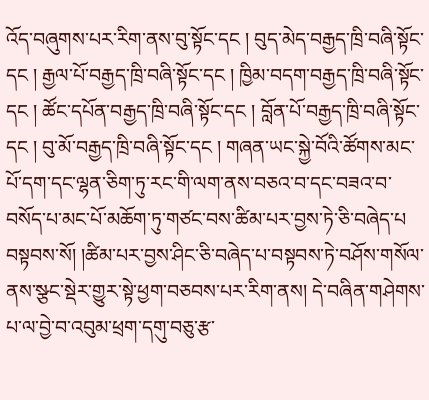འོད་བཞུགས་པར་རིག་ནས་བུ་སྟོང་དང ། བུད་མེད་བརྒྱད་ཁྲི་བཞི་སྟོང་དང ། རྒྱལ་པོ་བརྒྱད་ཁྲི་བཞི་སྟོང་དང ། ཁྱིམ་བདག་བརྒྱད་ཁྲི་བཞི་སྟོང་དང ། ཚོང་དཔོན་བརྒྱད་ཁྲི་བཞི་སྟོང་དང ། བློན་པོ་བརྒྱད་ཁྲི་བཞི་སྟོང་དང ། བུ་མོ་བརྒྱད་ཁྲི་བཞི་སྟོང་དང ། གཞན་ཡང་སྐྱེ་བོའི་ཚོགས་མང་པོ་དག་དང་ལྷན་ཅིག་ཏུ་རང་གི་ལག་ནས་བཅའ་བ་དང་བཟའ་བ་བསོད་པ་མང་པོ་མཆོག་ཏུ་གཙང་བས་ཚིམ་པར་བྱས་ཏེ་ཅི་བཞེད་པ
བསྟབས་སོ། །ཚིམ་པར་བྱས་ཤིང་ཅི་བཞེད་པ་བསྟབས་ཏེ་བཤོས་གསོལ་ནས་སྩང་སྡེར་གྱུར་སྟེ་ཕྱག་བཅབས་པར་རིག་ནས། དེ་བཞིན་གཤེགས་པ་ལ་བྱེ་བ་འབུམ་ཕྲག་དགུ་བཅུ་རྩ་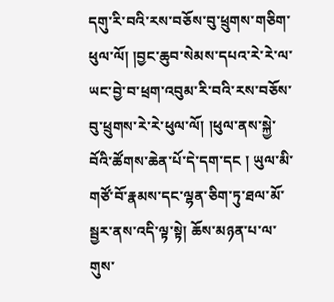དགུ་རི་བའི་རས་བཅོས་བུ་ཕྲུགས་གཅིག་ཕུལ་ལོ། །བྱང་ཆུབ་སེམས་དཔའ་རེ་རེ་ལ་ཡང་བྱེ་བ་ཕྲག་འབུམ་རི་བའི་རས་བཅོས་བུ་ཕྲུགས་རེ་རེ་ཕུལ་ལོ། །ཕུལ་ནས་སྐྱེ་བོའི་ཚོགས་ཆེན་པོ་དེ་དག་དང ། ཡུལ་མི་གཙོ་བོ་རྣམས་དང་ལྷན་ཅིག་ཏུ་ཐལ་མོ་སྦྱར་ནས་འདི་ལྟ་སྟེ། ཆོས་མཉན་པ་ལ་གུས་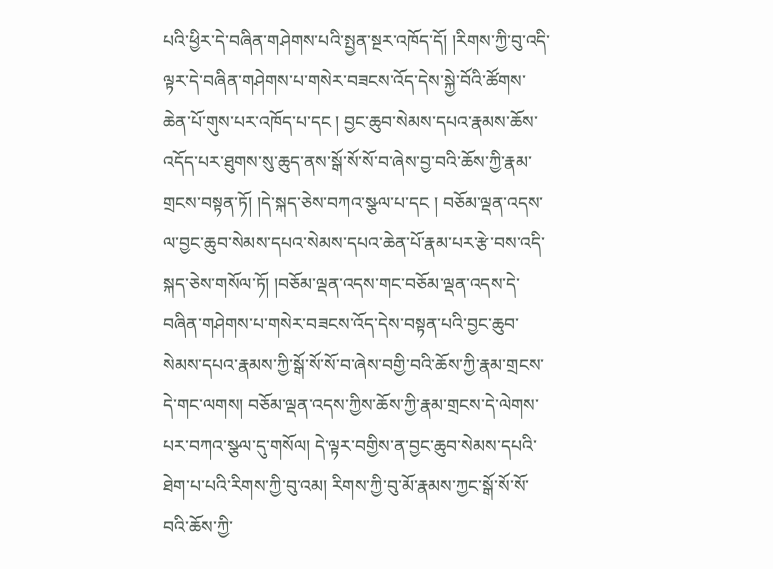པའི་ཕྱིར་དེ་བཞིན་གཤེགས་པའི་སྤྱན་སྔར་འཁོད་དོ། །རིགས་ཀྱི་བུ་འདི་ལྟར་དེ་བཞིན་གཤེགས་པ་གསེར་བཟངས་འོད་དེས་སྐྱེ་བོའི་ཚོགས་ཆེན་པོ་གུས་པར་འཁོད་པ་དང ། བྱང་ཆུབ་སེམས་དཔའ་རྣམས་ཆོས་འདོད་པར་ཐུགས་སུ་ཆུད་ནས་སྒོ་སོ་སོ་བ་ཞེས་བྱ་བའི་ཆོས་ཀྱི་རྣམ་གྲངས་བསྟན་ཏོ། །དེ་སྐད་ཅེས་བཀའ་སྩལ་པ་དང ། བཅོམ་ལྡན་འདས་ལ་བྱང་ཆུབ་སེམས་དཔའ་སེམས་དཔའ་ཆེན་པོ་རྣམ་པར་རྩེ་བས་འདི་སྐད་ཅེས་གསོལ་ཏོ། །བཅོམ་ལྡན་འདས་གང་བཅོམ་ལྡན་འདས་དེ་བཞིན་གཤེགས་པ་གསེར་བཟངས་འོད་དེས་བསྟན་པའི་བྱང་ཆུབ་སེམས་དཔའ་རྣམས་ཀྱི་སྒོ་སོ་སོ་བ་ཞེས་བགྱི་བའི་ཆོས་ཀྱི་རྣམ་གྲངས་དེ་གང་ལགས། བཅོམ་ལྡན་འདས་ཀྱིས་ཆོས་ཀྱི་རྣམ་གྲངས་དེ་ལེགས་པར་བཀའ་སྩལ་དུ་གསོལ། དེ་ལྟར་བགྱིས་ན་བྱང་ཆུབ་སེམས་དཔའི་ཐེག་པ་པའི་རིགས་ཀྱི་བུ་འམ། རིགས་ཀྱི་བུ་མོ་རྣམས་ཀྱང་སྒོ་སོ་སོ་བའི་ཆོས་ཀྱི་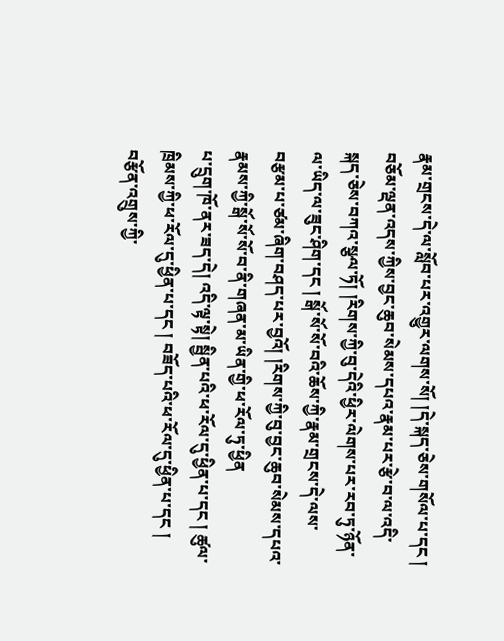རྣམ་གྲངས་དེ་ལ་སློབ་པར་འགྱུར་ལགས་སོ། །དེ་སྐད་ཅེས་གསོལ་པ་དང ། བཅོམ་ལྡན་འདས་ཀྱིས་བྱང་ཆུབ་སེམས་དཔའ་རྣམ་པར་རྩེ་བ་ལ་འདི་སྐད་ཅེས་བཀའ་སྩལ་ཏོ། །རིགས་ཀྱི་བུ་དེའི་ཕྱིར་ལེགས་པར་རབ་ཏུ་ཉོན་ལ་ཡིད་ལ་ཟུང་ཤིག་དང ། སྒོ་སོ་སོ་བའི་ཆོས་ཀྱི་རྣམ་གྲངས་དེ་ལས་བརྩམ་པ་ཙམ་ཞིག་བཤད་པར་བྱའོ། །རིགས་ཀྱི་བུ་བྱང་ཆུབ་སེམས་དཔའ་རྣམས་ཀྱི་སྒོ་སོ་སོ་བ་ནི་གཞན་མ་ཡིན་གྱི་ཕ་རོལ་ཏུ་ཕྱིན
པ་དྲུག་ཁོ་ནར་ཟད་དེ། འདི་ལྟ་སྟེ། སྦྱིན་པའི་ཕ་རོལ་དུ་ཕྱིན་པ་དང ། ཚུལ་ཁྲིམས་ཀྱི་ཕ་རོལ་དུ་ཕྱིན་པ་དང ། བཟོད་པའི་ཕ་རོལ་དུ་ཕྱིན་པ་དང ། བརྩོན་འགྲུས་ཀྱི་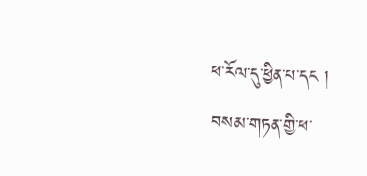ཕ་རོལ་དུ་ཕྱིན་པ་དང ། བསམ་གཏན་གྱི་ཕ་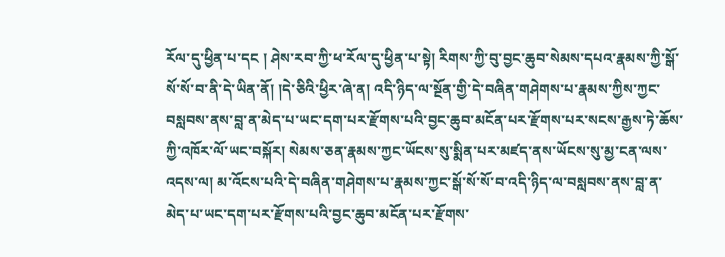རོལ་དུ་ཕྱིན་པ་དང ། ཤེས་རབ་ཀྱི་ཕ་རོལ་དུ་ཕྱིན་པ་སྟེ། རིགས་ཀྱི་བུ་བྱང་ཆུབ་སེམས་དཔའ་རྣམས་ཀྱི་སྒོ་སོ་སོ་བ་ནི་དེ་ཡིན་ནོ། །དེ་ཅིའི་ཕྱིར་ཞེ་ན། འདི་ཉིད་ལ་སྔོན་གྱི་དེ་བཞིན་གཤེགས་པ་རྣམས་ཀྱིས་ཀྱང་བསླབས་ནས་བླ་ན་མེད་པ་ཡང་དག་པར་རྫོགས་པའི་བྱང་ཆུབ་མངོན་པར་རྫོགས་པར་སངས་རྒྱས་ཏེ་ཆོས་ཀྱི་འཁོར་ལོ་ཡང་བསྐོར། སེམས་ཅན་རྣམས་ཀྱང་ཡོངས་སུ་སྨིན་པར་མཛད་ནས་ཡོངས་སུ་མྱ་ངན་ལས་འདས་ལ། མ་འོངས་པའི་དེ་བཞིན་གཤེགས་པ་རྣམས་ཀྱང་སྒོ་སོ་སོ་བ་འདི་ཉིད་ལ་བསླབས་ནས་བླ་ན་མེད་པ་ཡང་དག་པར་རྫོགས་པའི་བྱང་ཆུབ་མངོན་པར་རྫོགས་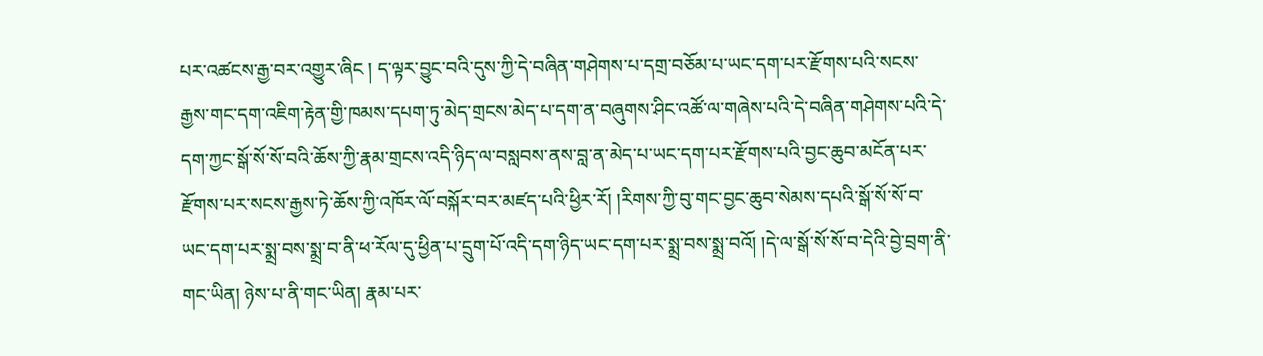པར་འཚངས་རྒྱ་བར་འགྱུར་ཞིང ། ད་ལྟར་བྱུང་བའི་དུས་ཀྱི་དེ་བཞིན་གཤེགས་པ་དགྲ་བཅོམ་པ་ཡང་དག་པར་རྫོགས་པའི་སངས་རྒྱས་གང་དག་འཇིག་རྟེན་གྱི་ཁམས་དཔག་ཏུ་མེད་གྲངས་མེད་པ་དག་ན་བཞུགས་ཤིང་འཚོ་ལ་གཞེས་པའི་དེ་བཞིན་གཤེགས་པའི་དེ་དག་ཀྱང་སྒོ་སོ་སོ་བའི་ཆོས་ཀྱི་རྣམ་གྲངས་འདི་ཉིད་ལ་བསླབས་ནས་བླ་ན་མེད་པ་ཡང་དག་པར་རྫོགས་པའི་བྱང་ཆུབ་མངོན་པར་རྫོགས་པར་སངས་རྒྱས་ཏེ་ཆོས་ཀྱི་འཁོར་ལོ་བསྐོར་བར་མཛད་པའི་ཕྱིར་རོ། །རིགས་ཀྱི་བུ་གང་བྱང་ཆུབ་སེམས་དཔའི་སྒོ་སོ་སོ་བ་ཡང་དག་པར་སྨྲ་བས་སྨྲ་བ་ནི་ཕ་རོལ་དུ་ཕྱིན་པ་དྲུག་པོ་འདི་དག་ཉིད་ཡང་དག་པར་སྨྲ་བས་སྨྲ་བའོ། །དེ་ལ་སྒོ་སོ་སོ་བ་དེའི་བྱེ་བྲག་ནི་གང་ཡིན། ཉེས་པ་ནི་གང་ཡིན། རྣམ་པར་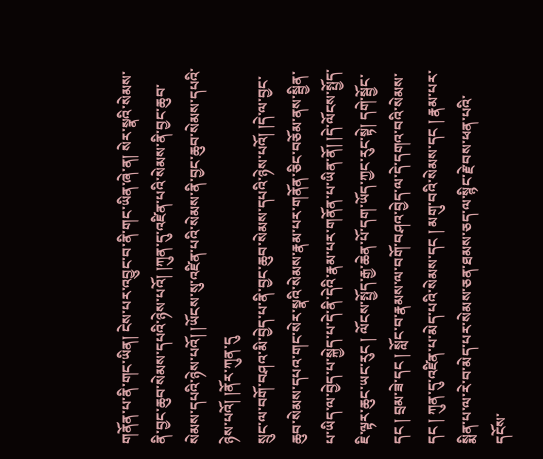གནོན་པ་ནི་གང་ཡིན། ངེས་པར་འབྱུང་བ་ནི་གང་ཡིན་ཞེ་ན། སེར་སྣའི་སེམས་ནི་བྱང་ཆུབ་སེམས་དཔའི་ཉེས་པའོ། །ཀུན་དུ་འཛིན་པའི་སེམས་ནི་བྱང་ཆུབ་སེམས་དཔའི་ཉེས་པའོ། །ཡོངས་སུ་འཛིན་པའི་སེམས་ནི་བྱང་ཆུབ་སེམས་དཔའི་ཉེས་པའོ། །ནོར་ཀུན་དུ
སྲུང་ལ་བགོ་བཤའ་མི་བྱེད་པ་ནི་བྱང་ཆུབ་སེམས་དཔའི་ཉེས་པའོ། །དེ་ལ་བྱང་ཆུབ་སེམས་དཔའ་གང་སེར་སྣའི་སེམས་རྣམ་པར་གནོན་ཅིང་བཅོམ་ནས་སྦྱིན་པ་ཡིད་ལ་བྱེད་པ་སྐྱེད་པ་དེ་ནི་དེའི་རྣམ་པར་གནོན་པ་ཡིན་ནོ། །དེ་ལོངས་སྤྱོད་ཇི་ལྟར་ཆུང་ཡང་རུང ། ལོངས་སྤྱོད་རྒྱ་ཆེན་པོ་དག་ཡོད་ཀྱང་རུང་སྟེ། དགེ་སྦྱོང་དང ། བྲམ་ཟེ་དང ། སློང་བ་རྣམས་ལ་བགོ་བཤའ་བྱེད་ལ་དེ་དགའ་བའི་སེམས་དང ། ཀུན་དུ་འཛིན་པ་མེད་པའི་སེམས་དང ། མགུ་བའི་སེམས་དང ། རྣམ་པར་སྨིན་པ་ལ་རེ་བ་མེད་པར་སེམས་ཅན་ཐམས་ཅད་ལ་སྙིང་རྗེ་བས་ཕན་པའི་དངོས་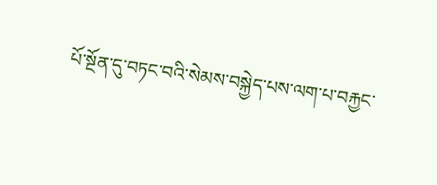པོ་སྔོན་དུ་བཏང་བའི་སེམས་བསྐྱེད་པས་ལག་པ་བརྐྱང་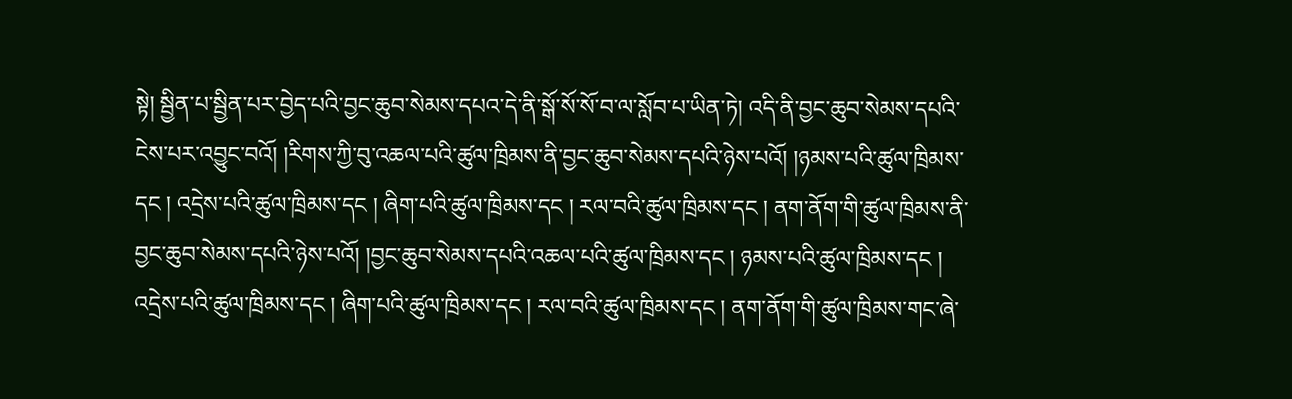སྟེ། སྦྱིན་པ་སྦྱིན་པར་བྱེད་པའི་བྱང་ཆུབ་སེམས་དཔའ་དེ་ནི་སྒོ་སོ་སོ་བ་ལ་སློབ་པ་ཡིན་ཏེ། འདི་ནི་བྱང་ཆུབ་སེམས་དཔའི་ངེས་པར་འབྱུང་བའོ། །རིགས་ཀྱི་བུ་འཆལ་པའི་ཚུལ་ཁྲིམས་ནི་བྱང་ཆུབ་སེམས་དཔའི་ཉེས་པའོ། །ཉམས་པའི་ཚུལ་ཁྲིམས་དང ། འདྲེས་པའི་ཚུལ་ཁྲིམས་དང ། ཞིག་པའི་ཚུལ་ཁྲིམས་དང ། རལ་བའི་ཚུལ་ཁྲིམས་དང ། ནག་ནོག་གི་ཚུལ་ཁྲིམས་ནི་བྱང་ཆུབ་སེམས་དཔའི་ཉེས་པའོ། །བྱང་ཆུབ་སེམས་དཔའི་འཆལ་པའི་ཚུལ་ཁྲིམས་དང ། ཉམས་པའི་ཚུལ་ཁྲིམས་དང ། འདྲེས་པའི་ཚུལ་ཁྲིམས་དང ། ཞིག་པའི་ཚུལ་ཁྲིམས་དང ། རལ་བའི་ཚུལ་ཁྲིམས་དང ། ནག་ནོག་གི་ཚུལ་ཁྲིམས་གང་ཞེ་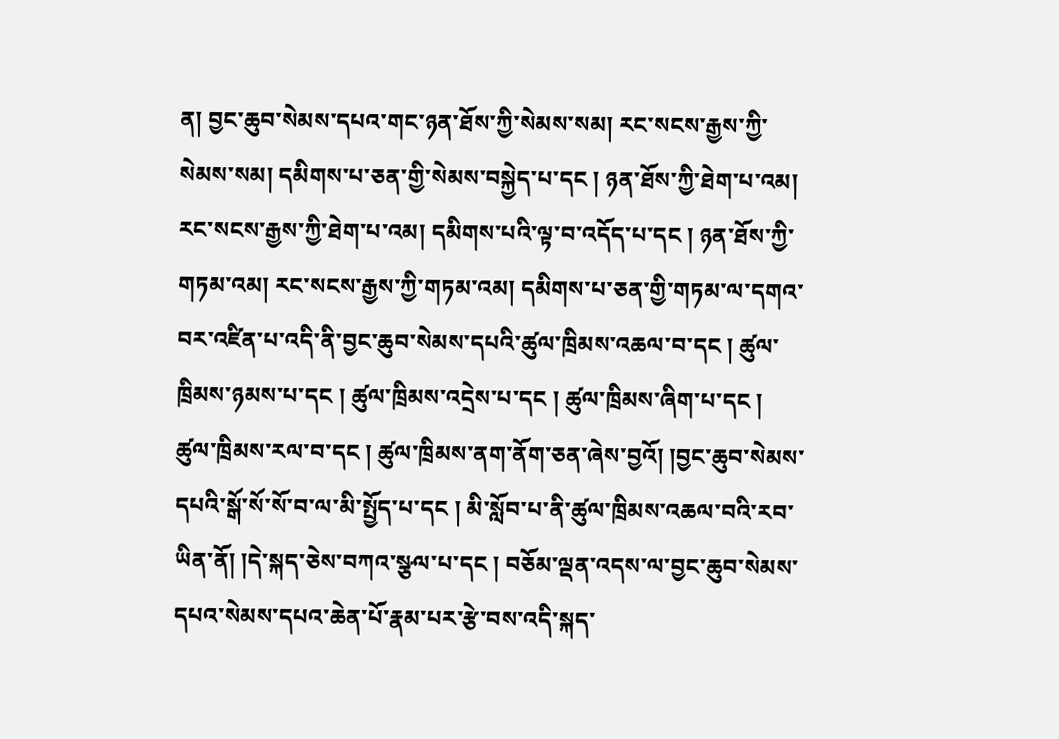ན། བྱང་ཆུབ་སེམས་དཔའ་གང་ཉན་ཐོས་ཀྱི་སེམས་སམ། རང་སངས་རྒྱས་ཀྱི་སེམས་སམ། དམིགས་པ་ཅན་གྱི་སེམས་བསྐྱེད་པ་དང ། ཉན་ཐོས་ཀྱི་ཐེག་པ་འམ། རང་སངས་རྒྱས་ཀྱི་ཐེག་པ་འམ། དམིགས་པའི་ལྟ་བ་འདོད་པ་དང ། ཉན་ཐོས་ཀྱི་གཏམ་འམ། རང་སངས་རྒྱས་ཀྱི་གཏམ་འམ། དམིགས་པ་ཅན་གྱི་གཏམ་ལ་དགའ་བར་འཛིན་པ་འདི་ནི་བྱང་ཆུབ་སེམས་དཔའི་ཚུལ་ཁྲིམས་འཆལ་བ་དང ། ཚུལ་ཁྲིམས་ཉམས་པ་དང ། ཚུལ་ཁྲིམས་འདྲེས་པ་དང ། ཚུལ་ཁྲིམས་ཞིག་པ་དང །
ཚུལ་ཁྲིམས་རལ་བ་དང ། ཚུལ་ཁྲིམས་ནག་ནོག་ཅན་ཞེས་བྱའོ། །བྱང་ཆུབ་སེམས་དཔའི་སྒོ་སོ་སོ་བ་ལ་མི་སྤྱོད་པ་དང ། མི་སློབ་པ་ནི་ཚུལ་ཁྲིམས་འཆལ་བའི་རབ་ཡིན་ནོ། །དེ་སྐད་ཅེས་བཀའ་སྩལ་པ་དང ། བཅོམ་ལྡན་འདས་ལ་བྱང་ཆུབ་སེམས་དཔའ་སེམས་དཔའ་ཆེན་པོ་རྣམ་པར་རྩེ་བས་འདི་སྐད་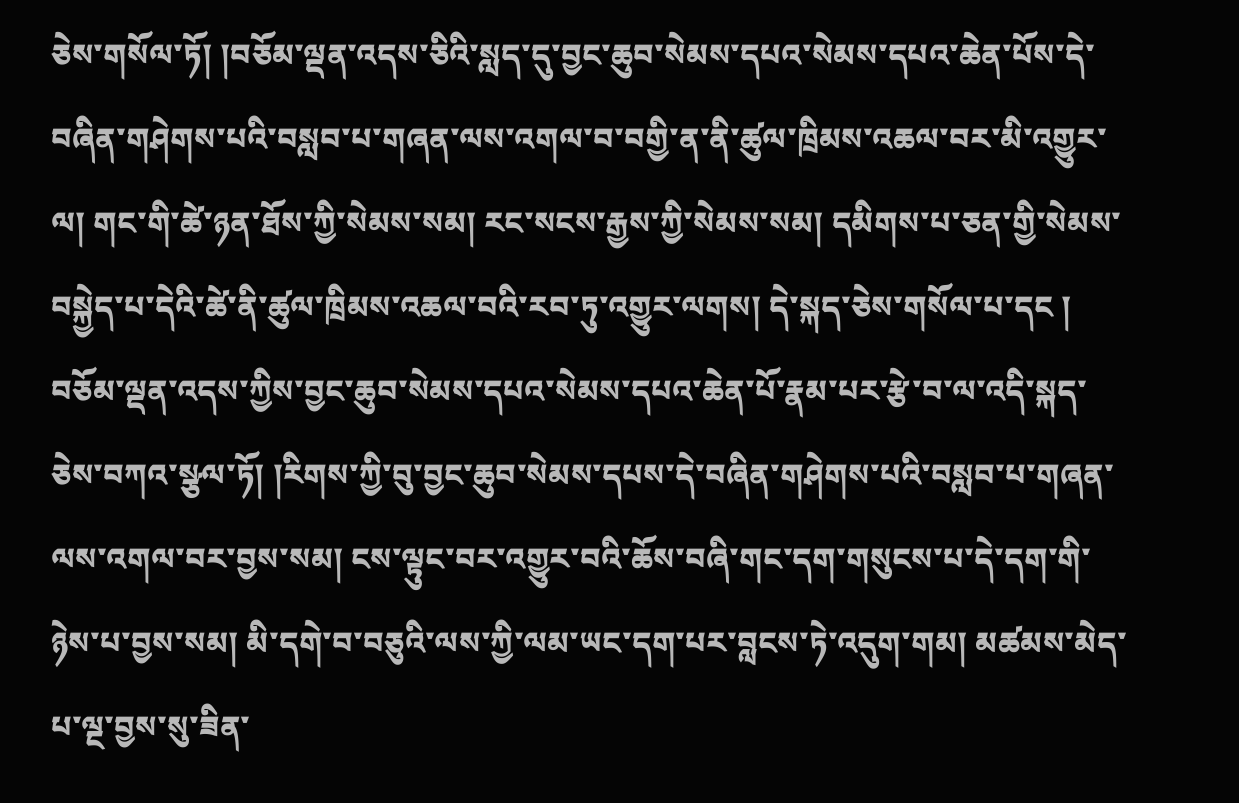ཅེས་གསོལ་ཏོ། །བཅོམ་ལྡན་འདས་ཅིའི་སླད་དུ་བྱང་ཆུབ་སེམས་དཔའ་སེམས་དཔའ་ཆེན་པོས་དེ་བཞིན་གཤེགས་པའི་བསླབ་པ་གཞན་ལས་འགལ་བ་བགྱི་ན་ནི་ཚུལ་ཁྲིམས་འཆལ་བར་མི་འགྱུར་ལ། གང་གི་ཚེ་ཉན་ཐོས་ཀྱི་སེམས་སམ། རང་སངས་རྒྱས་ཀྱི་སེམས་སམ། དམིགས་པ་ཅན་གྱི་སེམས་བསྐྱེད་པ་དེའི་ཚེ་ནི་ཚུལ་ཁྲིམས་འཆལ་བའི་རབ་ཏུ་འགྱུར་ལགས། དེ་སྐད་ཅེས་གསོལ་པ་དང ། བཅོམ་ལྡན་འདས་ཀྱིས་བྱང་ཆུབ་སེམས་དཔའ་སེམས་དཔའ་ཆེན་པོ་རྣམ་པར་རྩེ་བ་ལ་འདི་སྐད་ཅེས་བཀའ་སྩལ་ཏོ། །རིགས་ཀྱི་བུ་བྱང་ཆུབ་སེམས་དཔས་དེ་བཞིན་གཤེགས་པའི་བསླབ་པ་གཞན་ལས་འགལ་བར་བྱས་སམ། ངས་ལྟུང་བར་འགྱུར་བའི་ཆོས་བཞི་གང་དག་གསུངས་པ་དེ་དག་གི་ཉེས་པ་བྱས་སམ། མི་དགེ་བ་བཅུའི་ལས་ཀྱི་ལམ་ཡང་དག་པར་བླངས་ཏེ་འདུག་གམ། མཚམས་མེད་པ་ལྔ་བྱས་སུ་ཟིན་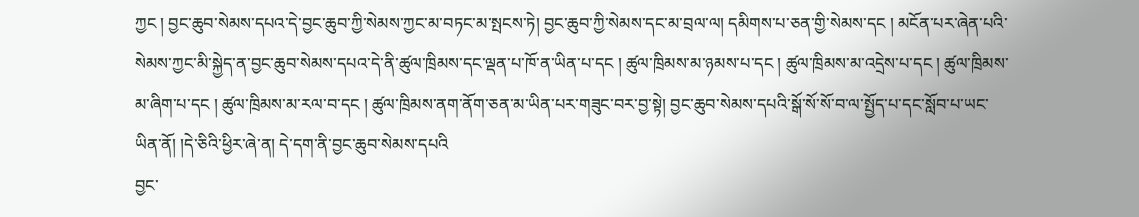ཀྱང ། བྱང་ཆུབ་སེམས་དཔའ་དེ་བྱང་ཆུབ་ཀྱི་སེམས་ཀྱང་མ་བཏང་མ་སྤངས་ཏེ། བྱང་ཆུབ་ཀྱི་སེམས་དང་མ་བྲལ་ལ། དམིགས་པ་ཅན་གྱི་སེམས་དང ། མངོན་པར་ཞེན་པའི་སེམས་ཀྱང་མི་སྐྱེད་ན་བྱང་ཆུབ་སེམས་དཔའ་དེ་ནི་ཚུལ་ཁྲིམས་དང་ལྡན་པ་ཁོ་ན་ཡིན་པ་དང ། ཚུལ་ཁྲིམས་མ་ཉམས་པ་དང ། ཚུལ་ཁྲིམས་མ་འདྲེས་པ་དང ། ཚུལ་ཁྲིམས་མ་ཞིག་པ་དང ། ཚུལ་ཁྲིམས་མ་རལ་བ་དང ། ཚུལ་ཁྲིམས་ནག་ནོག་ཅན་མ་ཡིན་པར་གཟུང་བར་བྱ་སྟེ། བྱང་ཆུབ་སེམས་དཔའི་སྒོ་སོ་སོ་བ་ལ་སྤྱོད་པ་དང་སློབ་པ་ཡང་ཡིན་ནོ། །དེ་ཅིའི་ཕྱིར་ཞེ་ན། དེ་དག་ནི་བྱང་ཆུབ་སེམས་དཔའི
བྱང་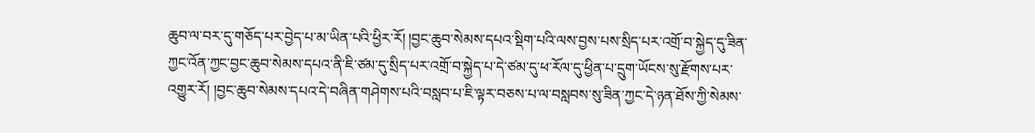ཆུབ་ལ་བར་དུ་གཅོད་པར་བྱེད་པ་མ་ཡིན་པའི་ཕྱིར་རོ། །བྱང་ཆུབ་སེམས་དཔའ་སྡིག་པའི་ལས་བྱས་པས་སྲིད་པར་འགྲོ་བ་སྐྱེད་དུ་ཟིན་ཀྱང་འོན་ཀྱང་བྱང་ཆུབ་སེམས་དཔའ་ནི་ཇི་ཙམ་དུ་སྲིད་པར་འགྲོ་བ་སྐྱེད་པ་དེ་ཙམ་དུ་ཕ་རོལ་དུ་ཕྱིན་པ་དྲུག་ཡོངས་སུ་རྫོགས་པར་འགྱུར་རོ། །བྱང་ཆུབ་སེམས་དཔའ་དེ་བཞིན་གཤེགས་པའི་བསླབ་པ་ཇི་ལྟར་བཅས་པ་ལ་བསླབས་སུ་ཟིན་ཀྱང་དེ་ཉན་ཐོས་ཀྱི་སེམས་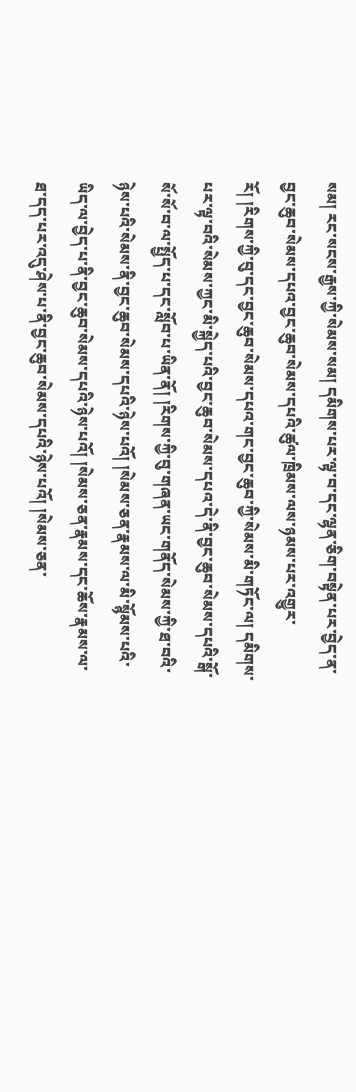སམ། རང་སངས་རྒྱས་ཀྱི་སེམས་སམ། དམིགས་པར་ལྟ་བ་དང་ལྷན་ཅིག་བསྟེན་པར་བྱེད་ན་བྱང་ཆུབ་སེམས་དཔའ་བྱང་ཆུབ་སེམས་དཔའི་ཚུལ་ཁྲིམས་ལས་ཉམས་པར་འགྱུར་རོ། །རིགས་ཀྱི་བུ་དང་བྱང་ཆུབ་སེམས་དཔའ་གང་བྱང་ཆུབ་ཀྱི་སེམས་མི་གཏོང་ལ། དམིགས་པར་ལྟ་བའི་སེམས་ཀྱང་མི་སྐྱེད་པའི་བྱང་ཆུབ་སེམས་དཔའ་དེ་ནི་བྱང་ཆུབ་སེམས་དཔའི་སྒོ་སོ་སོ་བ་ལ་སྤྱོད་པ་དང་སློབ་པ་ཡིན་ནོ། །རིགས་ཀྱི་བུ་གཞན་ཡང་གནོད་སེམས་ཀྱི་ཐ་བའི་ཉེས་པའི་སེམས་ནི་བྱང་ཆུབ་སེམས་དཔའི་ཉེས་པའོ། །སེམས་ཅན་རྣམས་ལ་མི་སྙོམས་པའི་ཡིད་ལ་བྱེད་པ་ནི་བྱང་ཆུབ་སེམས་དཔའི་ཉེས་པའོ། །སེམས་ཅན་རྣམས་དང་ཆོས་རྣམས་ལ་ཐ་དད་པར་འདུ་ཤེས་པ་ནི་བྱང་ཆུབ་སེམས་དཔའི་ཉེས་པའོ། །སེམས་ཅན་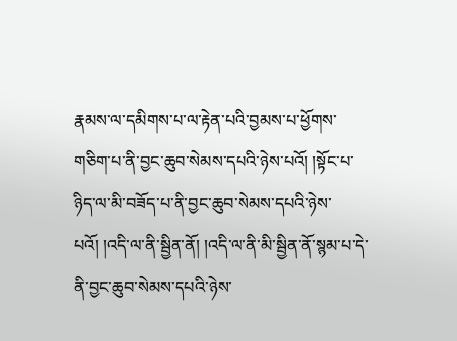རྣམས་ལ་དམིགས་པ་ལ་རྟེན་པའི་བྱམས་པ་ཕྱོགས་གཅིག་པ་ནི་བྱང་ཆུབ་སེམས་དཔའི་ཉེས་པའོ། །སྟོང་པ་ཉིད་ལ་མི་བཟོད་པ་ནི་བྱང་ཆུབ་སེམས་དཔའི་ཉེས་པའོ། །འདི་ལ་ནི་སྦྱིན་ནོ། །འདི་ལ་ནི་མི་སྦྱིན་ནོ་སྙམ་པ་དེ་ནི་བྱང་ཆུབ་སེམས་དཔའི་ཉེས་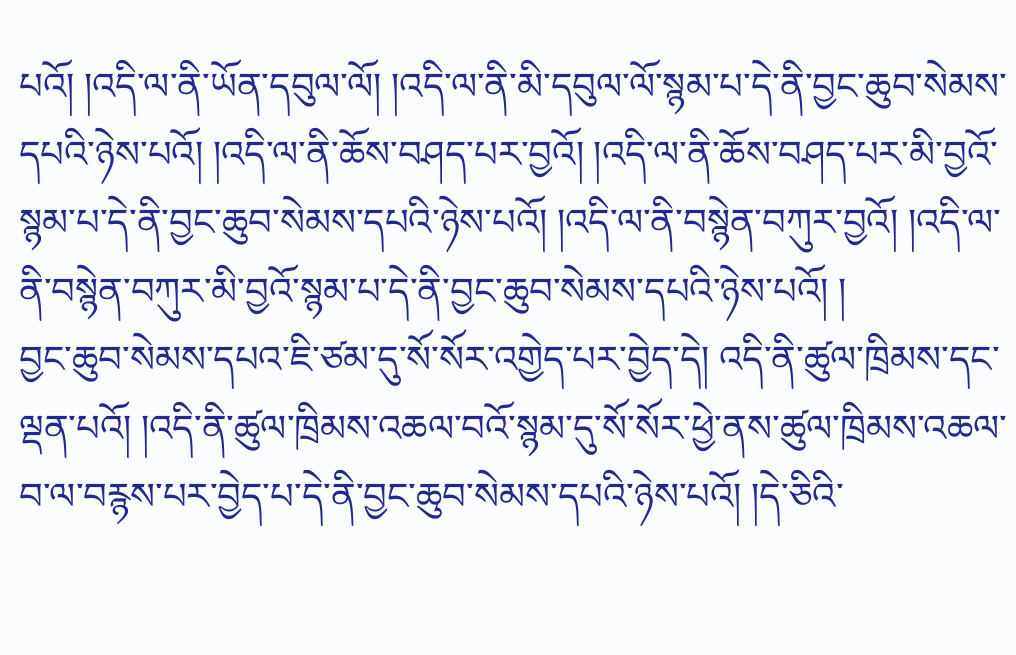པའོ། །འདི་ལ་ནི་ཡོན་དབུལ་ལོ། །འདི་ལ་ནི་མི་དབུལ་ལོ་སྙམ་པ་དེ་ནི་བྱང་ཆུབ་སེམས་དཔའི་ཉེས་པའོ། །འདི་ལ་ནི་ཆོས་བཤད་པར་བྱའོ། །འདི་ལ་ནི་ཆོས་བཤད་པར་མི་བྱའོ་སྙམ་པ་དེ་ནི་བྱང་ཆུབ་སེམས་དཔའི་ཉེས་པའོ། །འདི་ལ་ནི་བསྙེན་བཀུར་བྱའོ། །འདི་ལ་ནི་བསྙེན་བཀུར་མི་བྱའོ་སྙམ་པ་དེ་ནི་བྱང་ཆུབ་སེམས་དཔའི་ཉེས་པའོ། །
བྱང་ཆུབ་སེམས་དཔའ་ཇི་ཙམ་དུ་སོ་སོར་འགྱེད་པར་བྱེད་དེ། འདི་ནི་ཚུལ་ཁྲིམས་དང་ལྡན་པའོ། །འདི་ནི་ཚུལ་ཁྲིམས་འཆལ་བའོ་སྙམ་དུ་སོ་སོར་ཕྱེ་ནས་ཚུལ་ཁྲིམས་འཆལ་བ་ལ་བརྙས་པར་བྱེད་པ་དེ་ནི་བྱང་ཆུབ་སེམས་དཔའི་ཉེས་པའོ། །དེ་ཅིའི་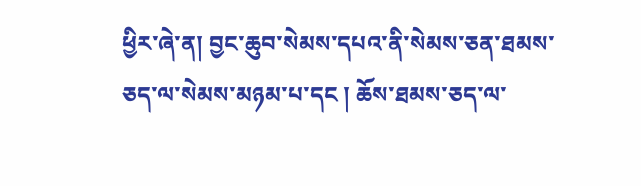ཕྱིར་ཞེ་ན། བྱང་ཆུབ་སེམས་དཔའ་ནི་སེམས་ཅན་ཐམས་ཅད་ལ་སེམས་མཉམ་པ་དང ། ཆོས་ཐམས་ཅད་ལ་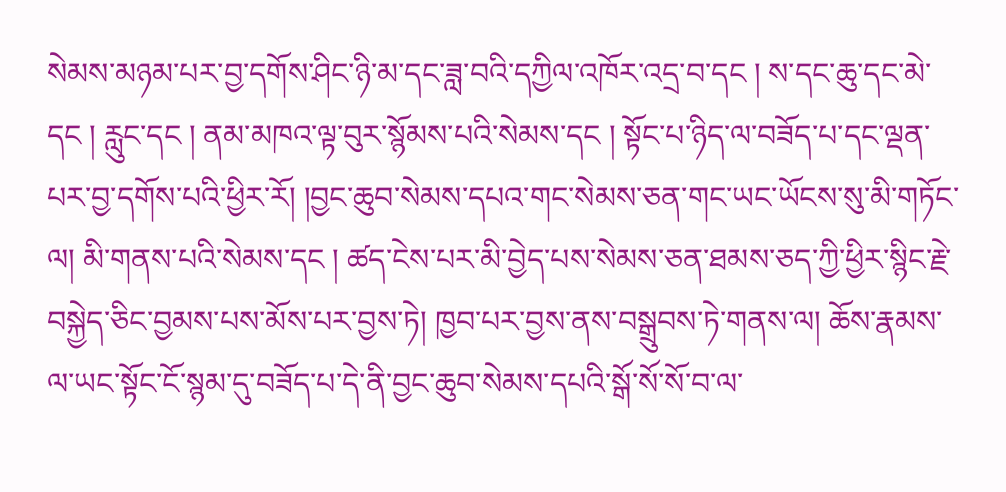སེམས་མཉམ་པར་བྱ་དགོས་ཤིང་ཉི་མ་དང་ཟླ་བའི་དཀྱིལ་འཁོར་འདྲ་བ་དང ། ས་དང་ཆུ་དང་མེ་དང ། རླུང་དང ། ནམ་མཁའ་ལྟ་བུར་སྙོམས་པའི་སེམས་དང ། སྟོང་པ་ཉིད་ལ་བཟོད་པ་དང་ལྡན་པར་བྱ་དགོས་པའི་ཕྱིར་རོ། །བྱང་ཆུབ་སེམས་དཔའ་གང་སེམས་ཅན་གང་ཡང་ཡོངས་སུ་མི་གཏོང་ལ། མི་གནས་པའི་སེམས་དང ། ཚད་ངེས་པར་མི་བྱེད་པས་སེམས་ཅན་ཐམས་ཅད་ཀྱི་ཕྱིར་སྙིང་རྗེ་བསྐྱེད་ཅིང་བྱམས་པས་མོས་པར་བྱས་ཏེ། ཁྱབ་པར་བྱས་ནས་བསྒྲུབས་ཏེ་གནས་ལ། ཆོས་རྣམས་ལ་ཡང་སྟོང་ངོ་སྙམ་དུ་བཟོད་པ་དེ་ནི་བྱང་ཆུབ་སེམས་དཔའི་སྒོ་སོ་སོ་བ་ལ་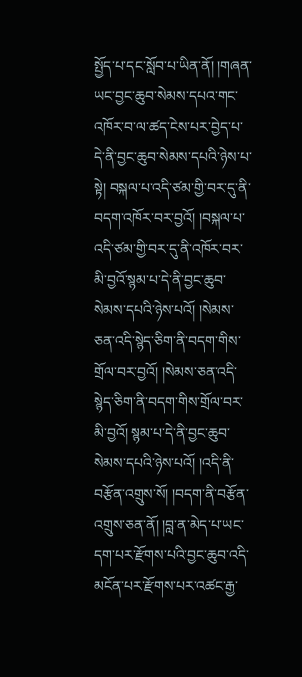སྤྱོད་པ་དང་སློབ་པ་ཡིན་ནོ། །གཞན་ཡང་བྱང་ཆུབ་སེམས་དཔའ་གང་འཁོར་བ་ལ་ཚད་ངེས་པར་བྱེད་པ་དེ་ནི་བྱང་ཆུབ་སེམས་དཔའི་ཉེས་པ་སྟེ། བསྐལ་པ་འདི་ཙམ་གྱི་བར་དུ་ནི་བདག་འཁོར་བར་བྱའོ། །བསྐལ་པ་འདི་ཙམ་གྱི་བར་དུ་ནི་འཁོར་བར་མི་བྱའོ་སྙམ་པ་དེ་ནི་བྱང་ཆུབ་སེམས་དཔའི་ཉེས་པའོ། །སེམས་ཅན་འདི་སྙེད་ཅིག་ནི་བདག་གིས་གྲོལ་བར་བྱའོ། །སེམས་ཅན་འདི་སྙེད་ཅིག་ནི་བདག་གིས་གྲོལ་བར་མི་བྱའོ། སྙམ་པ་དེ་ནི་བྱང་ཆུབ་སེམས་དཔའི་ཉེས་པའོ། །འདི་ནི་བརྩོན་འགྲུས་སོ། །བདག་ནི་བརྩོན་འགྲུས་ཅན་ནོ། །བླ་ན་མེད་པ་ཡང་དག་པར་རྫོགས་པའི་བྱང་ཆུབ་འདི་མངོན་པར་རྫོགས་པར་འཚང་རྒྱ་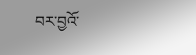བར་བྱའོ་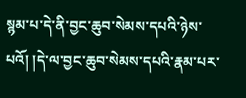སྙམ་པ་དེ་ནི་བྱང་ཆུབ་སེམས་དཔའི་ཉེས་པའོ། །དེ་ལ་བྱང་ཆུབ་སེམས་དཔའི་རྣམ་པར་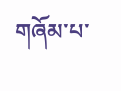གཞོམ་པ་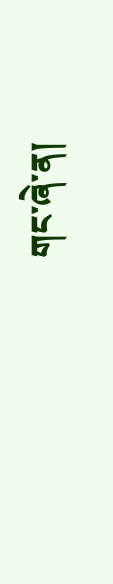གང་ཞེ་ན།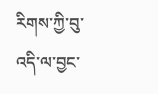རིགས་ཀྱི་བུ་འདི་ལ་བྱང་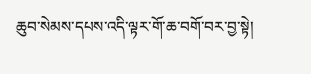ཆུབ་སེམས་དཔས་འདི་ལྟར་གོ་ཆ་བགོ་བར་བྱ་སྟེ།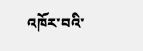འཁོར་བའི་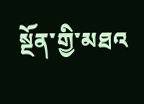སྔོན་གྱི་མཐའ